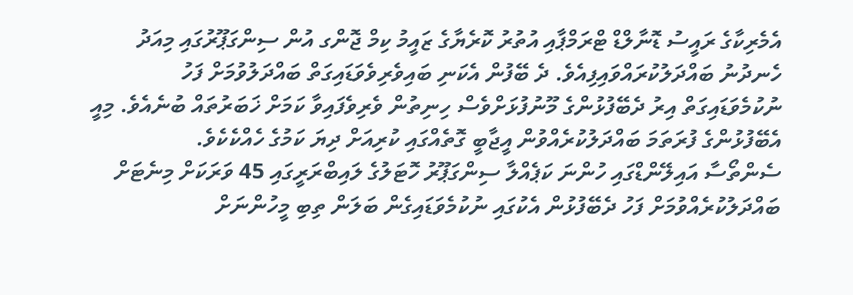އެމެރިކާގެ ރައީސު ޑޮނާލްޑް ޓްރަމްޕާއި އުތުރު ކޮރެޔާގެ ޒައީމު ކިމް ޖޮންގ އުން ސިންގަޕޫރުގައި މިއަދު ހެނދުނު ބައްދަލުކުރައްވައިފިއެވެ. ދެ ބޭފުން އެކަނި ބައިވެރިވެވަޑައިގަތް ބައްދަލުވުމަށް ފަހު ނުކުމެވަޑައިގަތް އިރު ދެބޭފުޅުންގެ މޫނުފުޅަށްވެސް ހިނިތުން ވެރިވެފައިވާ ކަމަށް ޚަބަރުތައް ބުނެއެވެ. މިއީ އެބޭފުޅުންގެ ފުރަތަމަ ބައްދަލުކުރެއްވުން އީޖާބީ ގޮތެއްގައި ކުރިއަށް ދިޔަ ކަމުގެ ހެއްކެކެވެ.
ސެންތޯސާ އައިލޭންޑްގައި ހުންނަ ކަޕެއްލާ ސިންގަޕޫރު ހޮޓަލުގެ ލައިބްރަރީގައި 45 ވަރަކަށް މިނެޓަށް ބައްދަލުކުރެއްވުމަށް ފަހު ދެބޭފުޅުން އެކުގައި ނުކުމެވަޑައިގެން ބަލަން ތިބި މީހުންނަށް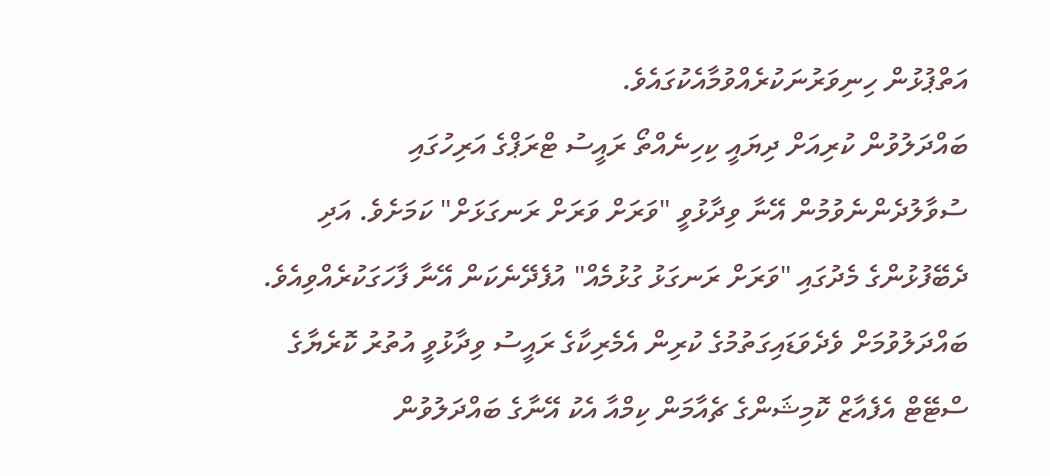އަތްޕުޅުން ހިނިވަރުނަކުރެއްވުމާއެކުގައެވެ.
ބައްދަލުވުން ކުރިއަށް ދިޔައީ ކިހިނެއްތޯ ރައީސު ޓްރަޕްގެ އަރިހުގައި ސުވާލުދެންނެވުމުން އޭނާ ވިދާޅުވީ "ވަރަށް ވަރަށް ރަނގަޅަށް" ކަމަށެވެ. އަދި ދެބޭފުޅުންގެ މެދުގައި "ވަރަށް ރަނގަޅު ގުޅުމެއް" އުފެދޭނެކަން އޭނާ ފާހަގަކުރެއްވިއެވެ.
ބައްދަލުވުމަށް ވެދެވަޑައިގަތުމުގެ ކުރިން އެމެރިކާގެ ރައީސު ވިދާޅުވީ އުތުރު ކޮރެޔާގެ ސްޓޭޓް އެފެއާޒް ކޮމިޝަންގެ ޗެއާމަން ކިމްއާ އެކު އޭނާގެ ބައްދަލުވުން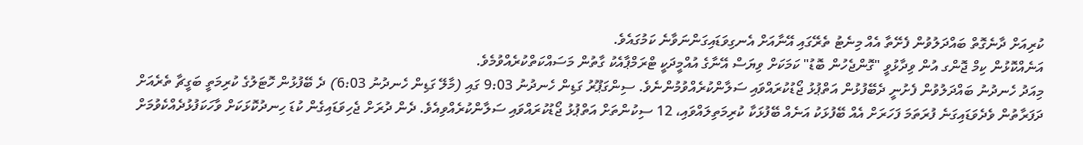ކުރިއަށް ދާނެގޮތް ބައްދަލުވުން ފެށޭތާ އެއް މިނެޓު ތެރޭގައި އޭނާއަށް އެނގިވަޑައިގަންނަވާނެ ކަމުގައެވެ.
އަނެއްކޮޅުން ކިމް ޖޮންގ އުން ވިދާޅުވީ "ގޮންޖެހުން ބޮޑު" ކަމަކަށް ވިޔަސް އޭނާގެ އުއްމީދަކީ ޓްރަމްޕާއެކު ގާތުން މަސައްކަތްކުރެއްވުމެވެ.
މިއަދު ހެނދުނު ބައްދަލުވުން ފެށުނީ ދެބޭފުޅުން އަތްޕުޅު ޖޯޑުކުރައްވައި ސަލާންކުރެއްވުމުންނެވެ. ސިންގަޕޫރު ގަޑިން ހެނދުނު 9:03 ގައި (މާލޭ ގަޑިން ހެނދުނު 6:03) ދެ ބޭފުޅުން ހޮޓަލުގެ ކުރިމަތީ ބަގީޗާ ތެރެއަށް ދަފަރާތުން ވެދެވަޑައިގަނެ ފުރަތަމަ ފަހަރަށް އެއް ބޭފުޅަކު އަނެއް ބޭފުޅަކާ ކުރިމަތިލައްވައި، 12 ސިކުންތަށް އަތްޕުޅު ޖޯޑުކުރައްވައި ސަލާންކުރެއްވިއެވެ. ދެން ދުރަށް ޖެހިވަޑައިގެން ކުޑަ ހިނދުކޮޅަކަށް ވާހަކަފުޅުދެއްކެވުމަށް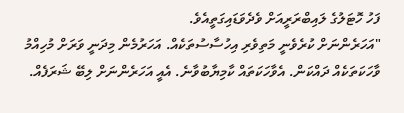ފަހު ހޮޓަލުގެ ލައިބްރަރީއަށް ވެދެވަޑައިގަތީއެވެ.
"އަހަރެންނަށް ކުރެވެނީ މަތިވެރި އިހުސާސުތަކެއް. އަހަރުމެން މިދަނީ ވަރަށް މުހިއްމު ވާހަކަތަކެއް ދައްކަން. އެވާހަކަތައް ކާމިޔާބުވާނެ. އެއީ އަހަރެންނަށް ލިބޭ ޝަރަފެއް.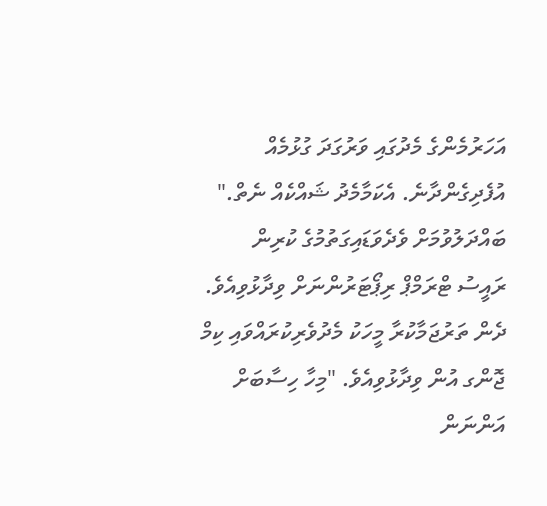އަހަރުމެންގެ މެދުގައި ވަރުގަދަ ގުޅުމެއް އުފެދިގެންދާނެ. އެކަމާމެދު ޝައްކެއް ނެތް." ބައްދަލުވުމަށް ވެދެވަޑައިގަތުމުގެ ކުރިން ރައީސު ޓްރަމްޕް ރިޕޯޓަރުންނަށް ވިދާޅުވިއެވެ.
ދެން ތަރުޖަމާކުރާ މީހަކު މެދުވެރިކުރައްވައި ކިމް ޖޮންގ އުން ވިދާޅުވިއެވެ. "މިހާ ހިސާބަށް އަންނަން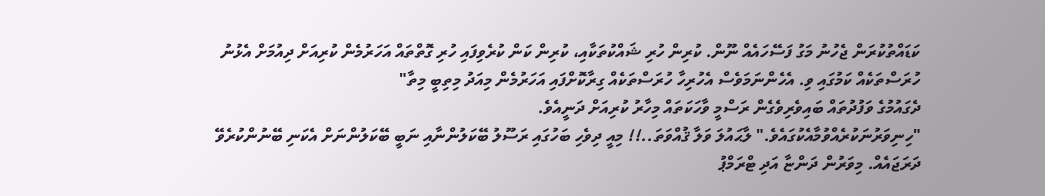ކަޑައްތުކުރަން ޖެހުނު މަގު ފަސޭހައެއް ނޫން. ކުރިން ހުރި ޝައްކުތަކާއި، ކުރިން ކަން ކުރެވިފައި ހުރި ގޮތްތައް އަހަރުމެން ކުރިއަށް ދިއުމަށް އެޅުނު ހުރަސްތަކެއް ކަމުގައި ވި. އެހެންނަމަވެސް އެހުރިހާ ހުރަސްތަކެއް ގިރާކޮށްފައި އަހަރުމެން މިއަދު މިތިބީ މިތާ"
ދެގައުމުގެ ވަފުދުތައް ބައިވެރިވެގެން ރަސްމީ ވާހަކަތައް މިހާރު ކުރިއަށް ދަނީއެވެ.
"ހިނިވަރުނަކުރެއްވުމާއެކުގައެވެ." ލާޙައުލަ ވަލާ ޤުއްވަތަ..!! މިއީ ދިވެހި ބަހުގައި ރަސޫލު ބޭކަލުންނާއި ނަބީ ބޭކަލުންނަށް އެކަނި ބޭނުންކުރެވޭ ދަރަޖައެއް. މިވަރުން ދަންޏާ އަދި ޓްރަމްޕު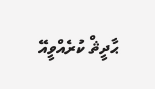ޙާދީޘް ކުރެއްވީއޭ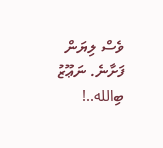ވެސް ލިޔަން ފަށާނެ. ނަޢޫޒު ބިالله..!